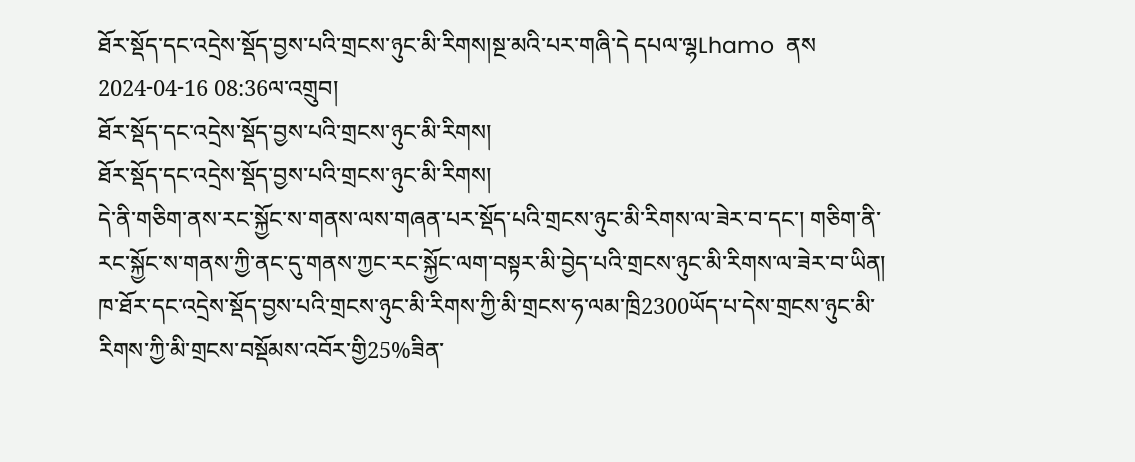ཐོར་སྡོད་དང་འདྲེས་སྡོད་བྱས་པའི་གྲངས་ཉུང་མི་རིགས།སྔ་མའི་པར་གཞི་དེ དཔལ་ལྷLhamo  ནས 2024-04-16 08:36ལ་འགྲུབ།
ཐོར་སྡོད་དང་འདྲེས་སྡོད་བྱས་པའི་གྲངས་ཉུང་མི་རིགས།
ཐོར་སྡོད་དང་འདྲེས་སྡོད་བྱས་པའི་གྲངས་ཉུང་མི་རིགས།
དེ་ནི་གཅིག་ནས་རང་སྐྱོང་ས་གནས་ལས་གཞན་པར་སྡོད་པའི་གྲངས་ཉུང་མི་རིགས་ལ་ཟེར་བ་དང་། གཅིག་ནི་རང་སྐྱོང་ས་གནས་ཀྱི་ནང་དུ་གནས་ཀྱང་རང་སྐྱོང་ལག་བསྟར་མི་བྱེད་པའི་གྲངས་ཉུང་མི་རིགས་ལ་ཟེར་བ་ཡིན། ཁ་ཐོར་དང་འདྲེས་སྡོད་བྱས་པའི་གྲངས་ཉུང་མི་རིགས་ཀྱི་མི་གྲངས་ཧ་ལམ་ཁྲི2300ཡོད་པ་དེས་གྲངས་ཉུང་མི་རིགས་ཀྱི་མི་གྲངས་བསྡོམས་འབོར་གྱི25%ཟིན་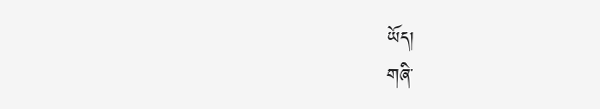ཡོད།
གཞི་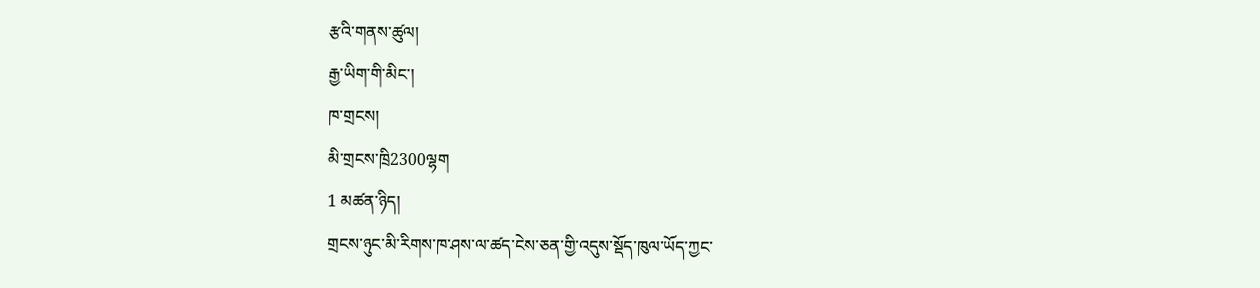རྩའི་གནས་ཚུལ།
རྒྱ་ཡིག་གི་མིང་།
ཁ་གྲངས།
མི་གྲངས་ཁྲི2300ལྷག
1 མཚན་ཉིད།
གྲངས་ཉུང་མི་རིགས་ཁ་ཤས་ལ་ཚད་ངེས་ཅན་གྱི་འདུས་སྡོད་ཁུལ་ཡོད་ཀྱང་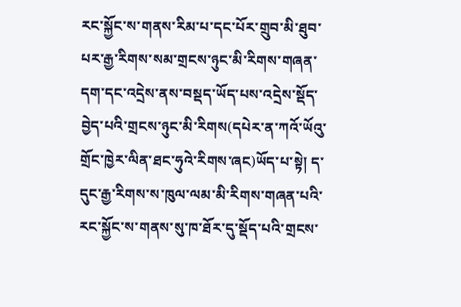རང་སྐྱོང་ས་གནས་རིམ་པ་དང་པོར་གྲུབ་མི་ཐུབ་པར་རྒྱ་རིགས་སམ་གྲངས་ཉུང་མི་རིགས་གཞན་དག་དང་འདྲེས་ནས་བསྡད་ཡོད་པས་འདྲེས་སྡོད་བྱེད་པའི་གྲངས་ཉུང་མི་རིགས(དཔེར་ན་ཀའོ་ཡོའུ་གྲོང་ཁྱེར་ལིན་ཐང་ཧུའེ་རིགས་ཞང)ཡོད་པ་སྟེ། ད་དུང་རྒྱ་རིགས་ས་ཁུལ་ལམ་མི་རིགས་གཞན་པའི་རང་སྐྱོང་ས་གནས་སུ་ཁ་ཐོར་དུ་སྡོད་པའི་གྲངས་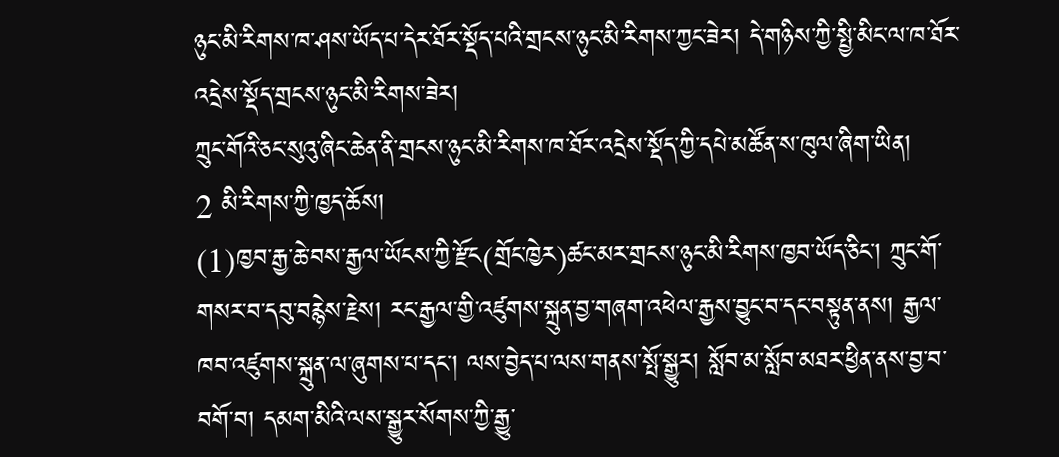ཉུང་མི་རིགས་ཁ་ཤས་ཡོད་པ་དེར་ཐོར་སྡོད་པའི་གྲངས་ཉུང་མི་རིགས་ཀྱང་ཟེར། དེ་གཉིས་ཀྱི་སྤྱི་མིང་ལ་ཁ་ཐོར་འདྲེས་སྡོད་གྲངས་ཉུང་མི་རིགས་ཟེར།
ཀྲུང་གོའི་ཅང་སུའུ་ཞིང་ཆེན་ནི་གྲངས་ཉུང་མི་རིགས་ཁ་ཐོར་འདྲེས་སྡོད་ཀྱི་དཔེ་མཚོན་ས་ཁུལ་ཞིག་ཡིན།
2 མི་རིགས་ཀྱི་ཁྱད་ཆོས།
(1)ཁྱབ་རྒྱ་ཆེ་བས་རྒྱལ་ཡོངས་ཀྱི་རྫོང(གྲོང་ཁྱེར)ཚང་མར་གྲངས་ཉུང་མི་རིགས་ཁྱབ་ཡོད་ཅིང་། ཀྲུང་གོ་གསར་བ་དབུ་བརྙེས་རྗེས། རང་རྒྱལ་གྱི་འཛུགས་སྐྲུན་བྱ་གཞག་འཕེལ་རྒྱས་བྱུང་བ་དང་བསྟུན་ནས། རྒྱལ་ཁབ་འཛུགས་སྐྲུན་ལ་ཞུགས་པ་དང་། ལས་བྱེད་པ་ལས་གནས་སྤོ་སྒྱུར། སློབ་མ་སློབ་མཐར་ཕྱིན་ནས་བྱ་བ་བགོ་བ། དམག་མིའི་ལས་སྒྱུར་སོགས་ཀྱི་རྒྱུ་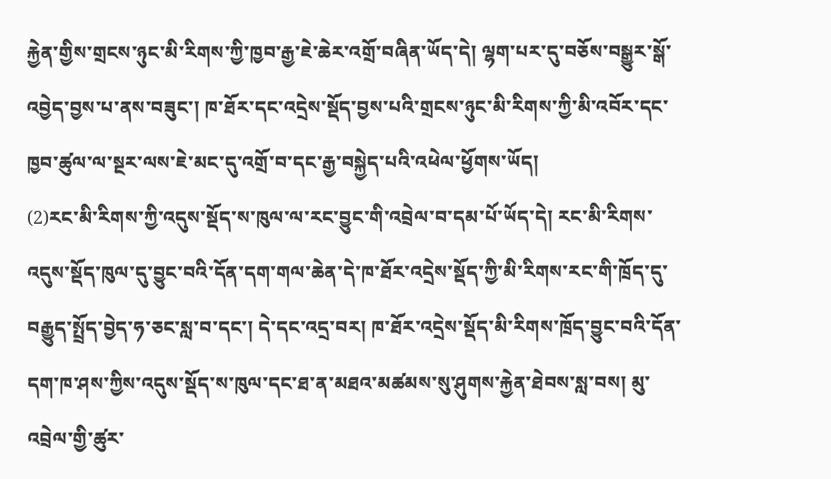རྐྱེན་གྱིས་གྲངས་ཉུང་མི་རིགས་ཀྱི་ཁྱབ་རྒྱ་ཇེ་ཆེར་འགྲོ་བཞིན་ཡོད་དེ། ལྷག་པར་དུ་བཅོས་བསྒྱུར་སྒོ་འབྱེད་བྱས་པ་ནས་བཟུང་། ཁ་ཐོར་དང་འདྲེས་སྡོད་བྱས་པའི་གྲངས་ཉུང་མི་རིགས་ཀྱི་མི་འབོར་དང་ཁྱབ་ཚུལ་ལ་སྔར་ལས་ཇེ་མང་དུ་འགྲོ་བ་དང་རྒྱ་བསྐྱེད་པའི་འཕེལ་ཕྱོགས་ཡོད།
(2)རང་མི་རིགས་ཀྱི་འདུས་སྡོད་ས་ཁུལ་ལ་རང་བྱུང་གི་འབྲེལ་བ་དམ་པོ་ཡོད་དེ། རང་མི་རིགས་འདུས་སྡོད་ཁུལ་དུ་བྱུང་བའི་དོན་དག་གལ་ཆེན་དེ་ཁ་ཐོར་འདྲེས་སྡོད་ཀྱི་མི་རིགས་རང་གི་ཁྲོད་དུ་བརྒྱུད་སྤྲོད་བྱེད་ཧ་ཅང་སླ་བ་དང་། དེ་དང་འདྲ་བར། ཁ་ཐོར་འདྲེས་སྡོད་མི་རིགས་ཁྲོད་བྱུང་བའི་དོན་དག་ཁ་ཤས་ཀྱིས་འདུས་སྡོད་ས་ཁུལ་དང་ཐ་ན་མཐའ་མཚམས་སུ་ཤུགས་རྐྱེན་ཐེབས་སླ་བས། མུ་འབྲེལ་གྱི་ཚུར་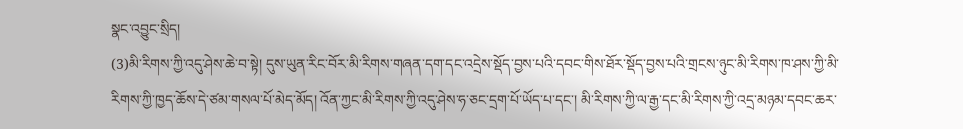སྣང་འབྱུང་སྲིད།
(3)མི་རིགས་ཀྱི་འདུ་ཤེས་ཆེ་བ་སྟེ། དུས་ཡུན་རིང་བོར་མི་རིགས་གཞན་དག་དང་འདྲེས་སྡོད་བྱས་པའི་དབང་གིས་ཐོར་སྡོད་བྱས་པའི་གྲངས་ཉུང་མི་རིགས་ཁ་ཤས་ཀྱི་མི་རིགས་ཀྱི་ཁྱད་ཆོས་དེ་ཙམ་གསལ་པོ་མེད་མོད། འོན་ཀྱང་མི་རིགས་ཀྱི་འདུ་ཤེས་ཧ་ཅང་དྲག་པོ་ཡོད་པ་དང་། མི་རིགས་ཀྱི་ལ་རྒྱ་དང་མི་རིགས་ཀྱི་འདྲ་མཉམ་དབང་ཆར་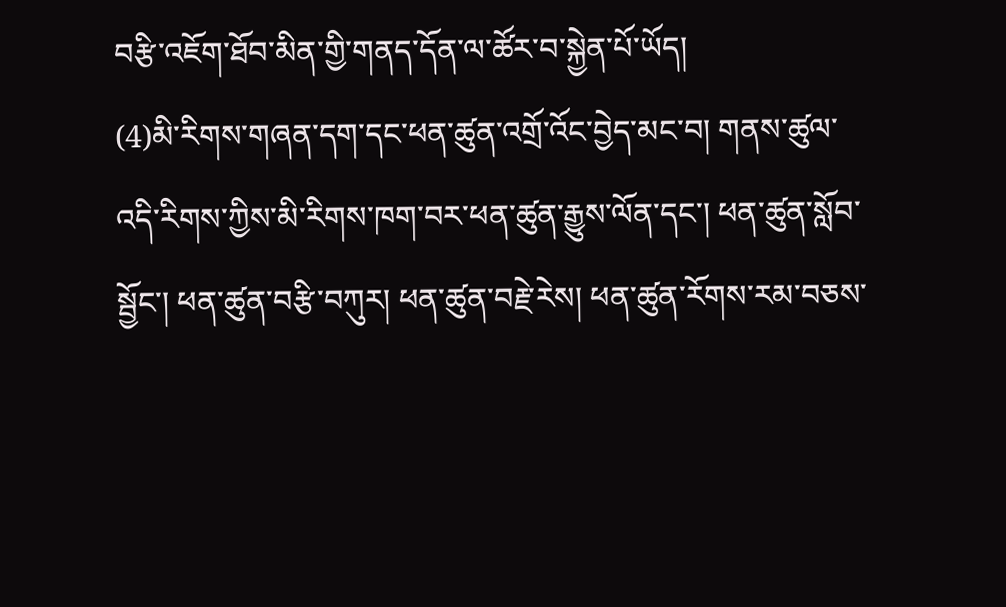བརྩི་འཇོག་ཐོབ་མིན་གྱི་གནད་དོན་ལ་ཚོར་བ་སྐྱེན་པོ་ཡོད།
(4)མི་རིགས་གཞན་དག་དང་ཕན་ཚུན་འགྲོ་འོང་བྱེད་མང་བ། གནས་ཚུལ་འདི་རིགས་ཀྱིས་མི་རིགས་ཁག་བར་ཕན་ཚུན་རྒྱུས་ལོན་དང་། ཕན་ཚུན་སློབ་སྦྱོང་། ཕན་ཚུན་བརྩི་བཀུར། ཕན་ཚུན་བརྗེ་རེས། ཕན་ཚུན་རོགས་རམ་བཅས་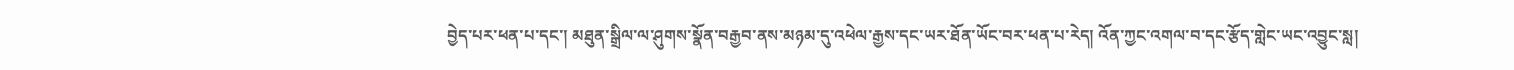བྱེད་པར་ཕན་པ་དང་། མཐུན་སྒྲིལ་ལ་ཤུགས་སྣོན་བརྒྱབ་ནས་མཉམ་དུ་འཕེལ་རྒྱས་དང་ཡར་ཐོན་ཡོང་བར་ཕན་པ་རེད། འོན་ཀྱང་འགལ་བ་དང་རྩོད་གླེང་ཡང་འབྱུང་སླ།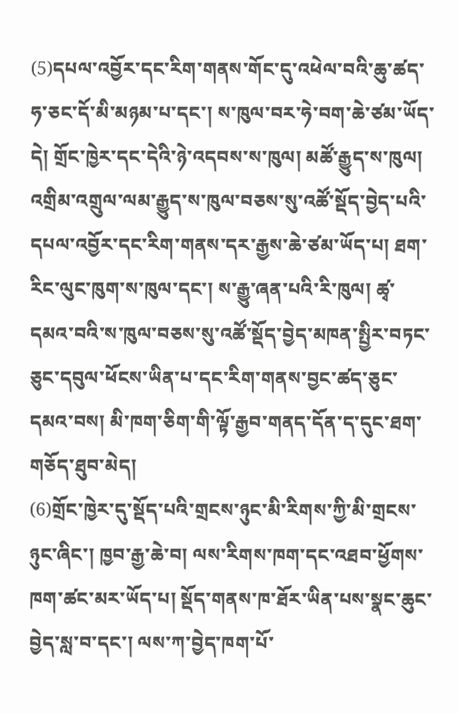(5)དཔལ་འབྱོར་དང་རིག་གནས་གོང་དུ་འཕེལ་བའི་ཆུ་ཚད་ཧ་ཅང་དོ་མི་མཉམ་པ་དང་། ས་ཁུལ་བར་ཧེ་བག་ཆེ་ཙམ་ཡོད་དེ། གྲོང་ཁྱེར་དང་དེའི་ཉེ་འདབས་ས་ཁུལ། མཚོ་རྒྱུད་ས་ཁུལ། འགྲིམ་འགྲུལ་ལམ་རྒྱུད་ས་ཁུལ་བཅས་སུ་འཚོ་སྡོད་བྱེད་པའི་དཔལ་འབྱོར་དང་རིག་གནས་དར་རྒྱས་ཆེ་ཙམ་ཡོད་པ། ཐག་རིང་ལུང་ཁུག་ས་ཁུལ་དང་། ས་རྒྱུ་ཞན་པའི་རི་ཁུལ། ཚྭ་དམའ་བའི་ས་ཁུལ་བཅས་སུ་འཚོ་སྡོད་བྱེད་མཁན་སྤྱིར་བཏང་ཅུང་དབུལ་ཕོངས་ཡིན་པ་དང་རིག་གནས་བྱང་ཚད་ཅུང་དམའ་བས། མི་ཁག་ཅིག་གི་ལྟོ་རྒྱབ་གནད་དོན་ད་དུང་ཐག་གཅོད་ཐུབ་མེད།
(6)གྲོང་ཁྱེར་དུ་སྡོད་པའི་གྲངས་ཉུང་མི་རིགས་ཀྱི་མི་གྲངས་ཉུང་ཞིང་། ཁྱབ་རྒྱ་ཆེ་བ། ལས་རིགས་ཁག་དང་འཐབ་ཕྱོགས་ཁག་ཚང་མར་ཡོད་པ། སྡོད་གནས་ཁ་ཐོར་ཡིན་པས་སྣང་ཆུང་བྱེད་སླ་བ་དང་། ལས་ཀ་བྱེད་ཁག་པོ་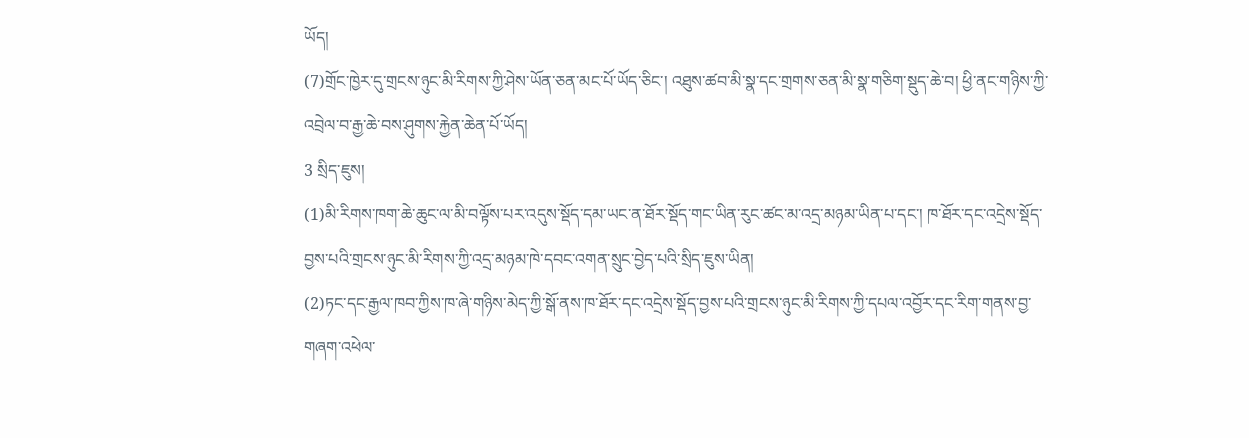ཡོད།
(7)གྲོང་ཁྱེར་དུ་གྲངས་ཉུང་མི་རིགས་ཀྱི་ཤེས་ཡོན་ཅན་མང་པོ་ཡོད་ཅིང་། འཐུས་ཚབ་མི་སྣ་དང་གྲགས་ཅན་མི་སྣ་གཅིག་སྡུད་ཆེ་བ། ཕྱི་ནང་གཉིས་ཀྱི་འབྲེལ་བ་རྒྱ་ཆེ་བས་ཤུགས་རྐྱེན་ཆེན་པོ་ཡོད།
3 སྲིད་ཇུས།
(1)མི་རིགས་ཁག་ཆེ་ཆུང་ལ་མི་བལྟོས་པར་འདུས་སྡོད་དམ་ཡང་ན་ཐོར་སྡོད་གང་ཡིན་རུང་ཚང་མ་འདྲ་མཉམ་ཡིན་པ་དང་། ཁ་ཐོར་དང་འདྲེས་སྡོད་བྱས་པའི་གྲངས་ཉུང་མི་རིགས་ཀྱི་འདྲ་མཉམ་ཁེ་དབང་འགན་སྲུང་བྱེད་པའི་སྲིད་ཇུས་ཡིན།
(2)ཏང་དང་རྒྱལ་ཁབ་ཀྱིས་ཁ་ཞེ་གཉིས་མེད་ཀྱི་སྒོ་ནས་ཁ་ཐོར་དང་འདྲེས་སྡོད་བྱས་པའི་གྲངས་ཉུང་མི་རིགས་ཀྱི་དཔལ་འབྱོར་དང་རིག་གནས་བྱ་གཞག་འཕེལ་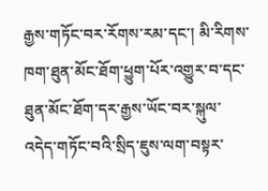རྒྱས་གཏོང་བར་རོགས་རམ་དང་། མི་རིགས་ཁག་ཐུན་མོང་ཐོག་ཕྱུག་པོར་འགྱུར་བ་དང་ཐུན་མོང་ཐོག་དར་རྒྱས་ཡོང་བར་སྐུལ་འདེད་གཏོང་བའི་སྲིད་ཇུས་ལག་བསྟར་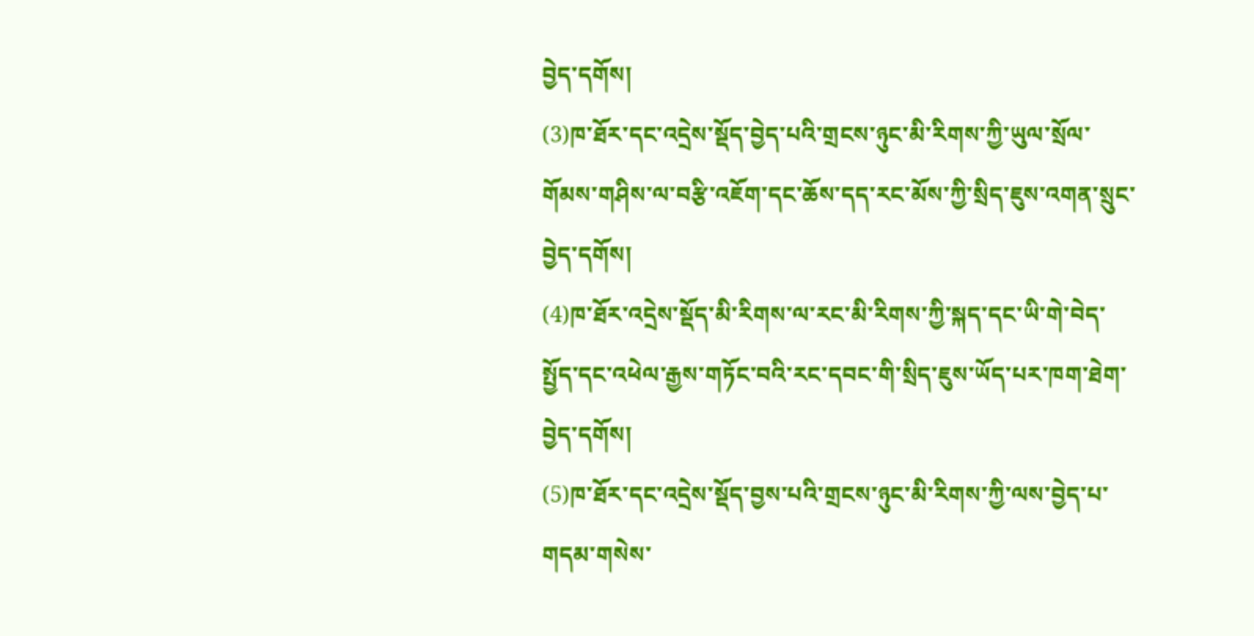བྱེད་དགོས།
(3)ཁ་ཐོར་དང་འདྲེས་སྡོད་བྱེད་པའི་གྲངས་ཉུང་མི་རིགས་ཀྱི་ཡུལ་སྲོལ་གོམས་གཤིས་ལ་བརྩི་འཇོག་དང་ཆོས་དད་རང་མོས་ཀྱི་སྲིད་ཇུས་འགན་སྲུང་བྱེད་དགོས།
(4)ཁ་ཐོར་འདྲེས་སྡོད་མི་རིགས་ལ་རང་མི་རིགས་ཀྱི་སྐད་དང་ཡི་གེ་བེད་སྤྱོད་དང་འཕེལ་རྒྱས་གཏོང་བའི་རང་དབང་གི་སྲིད་ཇུས་ཡོད་པར་ཁག་ཐེག་བྱེད་དགོས།
(5)ཁ་ཐོར་དང་འདྲེས་སྡོད་བྱས་པའི་གྲངས་ཉུང་མི་རིགས་ཀྱི་ལས་བྱེད་པ་གདམ་གསེས་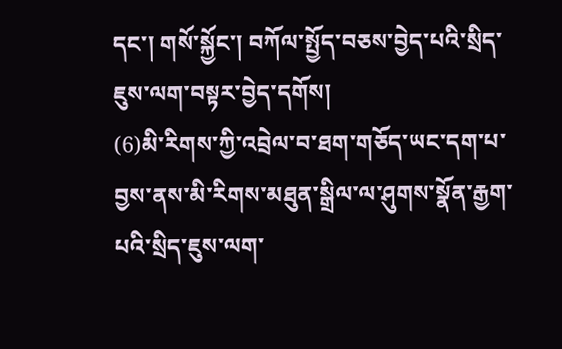དང་། གསོ་སྐྱོང་། བཀོལ་སྤྱོད་བཅས་བྱེད་པའི་སྲིད་ཇུས་ལག་བསྟར་བྱེད་དགོས།
(6)མི་རིགས་ཀྱི་འབྲེལ་བ་ཐག་གཅོད་ཡང་དག་པ་བྱས་ནས་མི་རིགས་མཐུན་སྒྲིལ་ལ་ཤུགས་སྣོན་རྒྱག་པའི་སྲིད་ཇུས་ལག་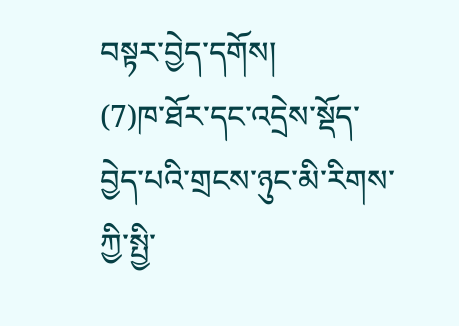བསྟར་བྱེད་དགོས།
(7)ཁ་ཐོར་དང་འདྲེས་སྡོད་བྱེད་པའི་གྲངས་ཉུང་མི་རིགས་ཀྱི་སྤྱི་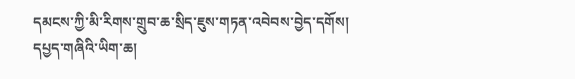དམངས་ཀྱི་མི་རིགས་གྲུབ་ཆ་སྲིད་ཇུས་གཏན་འབེབས་བྱེད་དགོས།
དཔྱད་གཞིའི་ཡིག་ཆ།